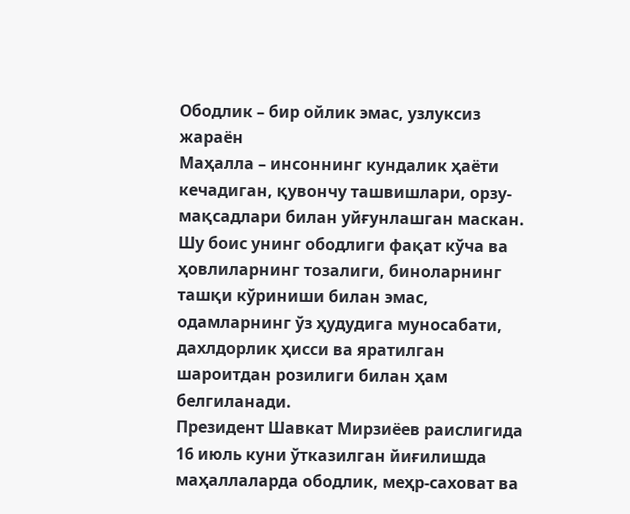Ободлик – бир ойлик эмас, узлуксиз жараён
Маҳалла – инсоннинг кундалик ҳаёти кечадиган, қувончу ташвишлари, орзу-мақсадлари билан уйғунлашган маскан. Шу боис унинг ободлиги фақат кўча ва ҳовлиларнинг тозалиги, биноларнинг ташқи кўриниши билан эмас, одамларнинг ўз ҳудудига муносабати, дахлдорлик ҳисси ва яратилган шароитдан розилиги билан ҳам белгиланади.
Президент Шавкат Мирзиёев раислигида 16 июль куни ўтказилган йиғилишда маҳаллаларда ободлик, меҳр-саховат ва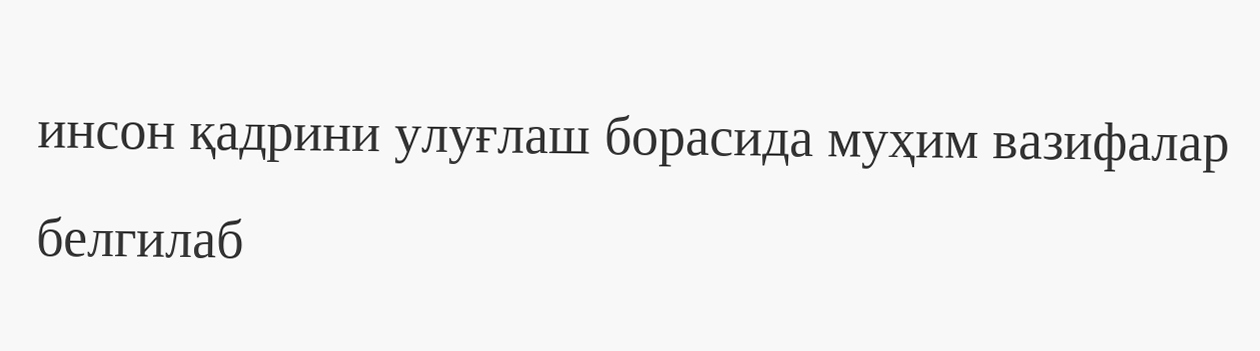инсон қадрини улуғлаш борасида муҳим вазифалар белгилаб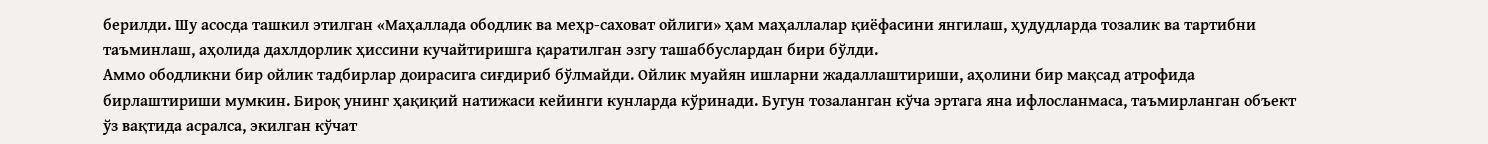берилди. Шу асосда ташкил этилган «Маҳаллада ободлик ва меҳр-саховат ойлиги» ҳам маҳаллалар қиёфасини янгилаш, ҳудудларда тозалик ва тартибни таъминлаш, аҳолида дахлдорлик ҳиссини кучайтиришга қаратилган эзгу ташаббуслардан бири бўлди.
Аммо ободликни бир ойлик тадбирлар доирасига сиғдириб бўлмайди. Ойлик муайян ишларни жадаллаштириши, аҳолини бир мақсад атрофида бирлаштириши мумкин. Бироқ унинг ҳақиқий натижаси кейинги кунларда кўринади. Бугун тозаланган кўча эртага яна ифлосланмаса, таъмирланган объект ўз вақтида асралса, экилган кўчат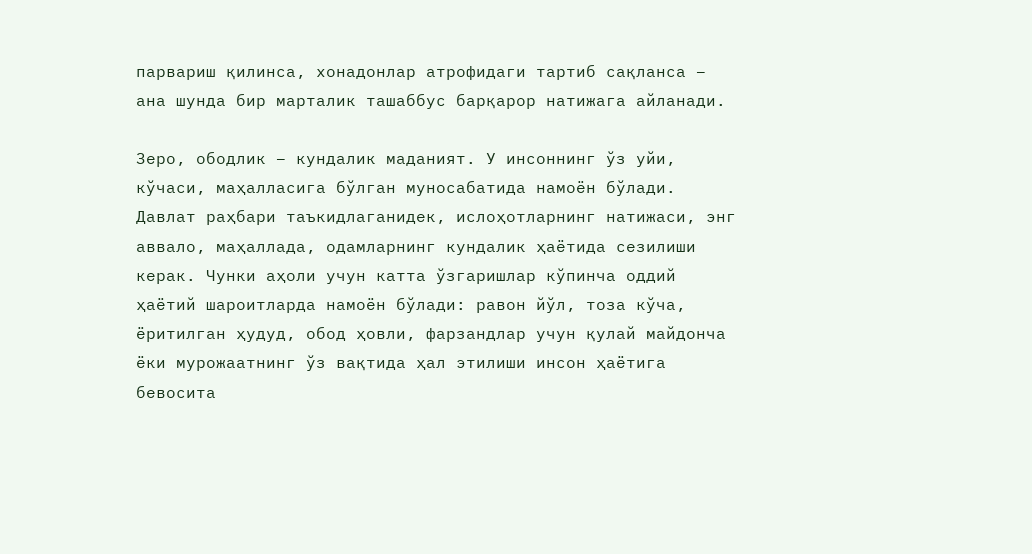парвариш қилинса, хонадонлар атрофидаги тартиб сақланса – ана шунда бир марталик ташаббус барқарор натижага айланади.

Зеро, ободлик – кундалик маданият. У инсоннинг ўз уйи, кўчаси, маҳалласига бўлган муносабатида намоён бўлади. Давлат раҳбари таъкидлаганидек, ислоҳотларнинг натижаси, энг аввало, маҳаллада, одамларнинг кундалик ҳаётида сезилиши керак. Чунки аҳоли учун катта ўзгаришлар кўпинча оддий ҳаётий шароитларда намоён бўлади: равон йўл, тоза кўча, ёритилган ҳудуд, обод ҳовли, фарзандлар учун қулай майдонча ёки мурожаатнинг ўз вақтида ҳал этилиши инсон ҳаётига бевосита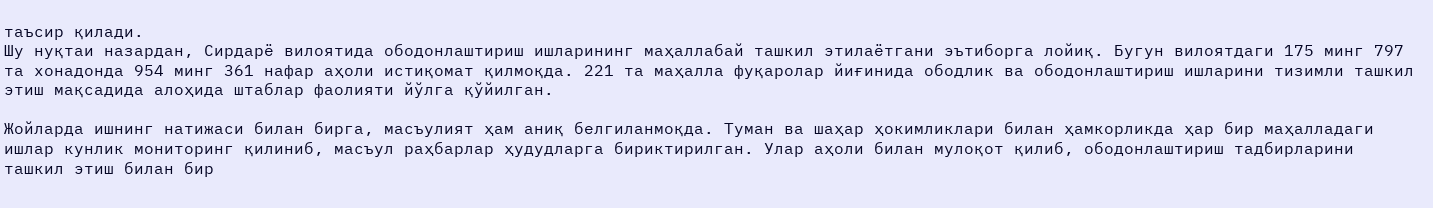таъсир қилади.
Шу нуқтаи назардан, Сирдарё вилоятида ободонлаштириш ишларининг маҳаллабай ташкил этилаётгани эътиборга лойиқ. Бугун вилоятдаги 175 минг 797 та хонадонда 954 минг 361 нафар аҳоли истиқомат қилмоқда. 221 та маҳалла фуқаролар йиғинида ободлик ва ободонлаштириш ишларини тизимли ташкил этиш мақсадида алоҳида штаблар фаолияти йўлга қўйилган.

Жойларда ишнинг натижаси билан бирга, масъулият ҳам аниқ белгиланмоқда. Туман ва шаҳар ҳокимликлари билан ҳамкорликда ҳар бир маҳалладаги ишлар кунлик мониторинг қилиниб, масъул раҳбарлар ҳудудларга бириктирилган. Улар аҳоли билан мулоқот қилиб, ободонлаштириш тадбирларини ташкил этиш билан бир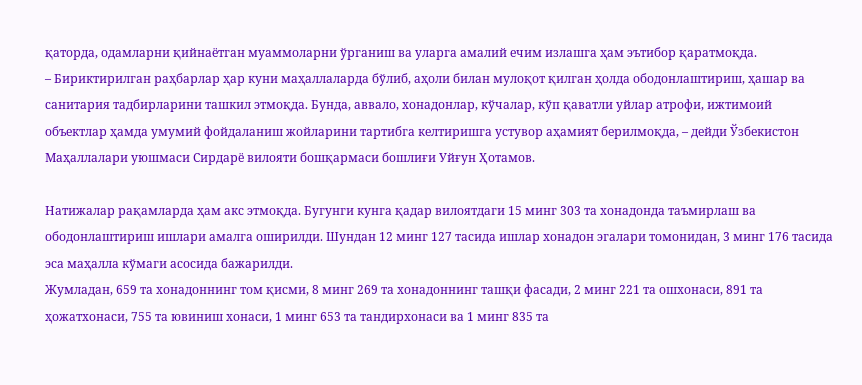қаторда, одамларни қийнаётган муаммоларни ўрганиш ва уларга амалий ечим излашга ҳам эътибор қаратмоқда.
– Бириктирилган раҳбарлар ҳар куни маҳаллаларда бўлиб, аҳоли билан мулоқот қилган ҳолда ободонлаштириш, ҳашар ва санитария тадбирларини ташкил этмоқда. Бунда, аввало, хонадонлар, кўчалар, кўп қаватли уйлар атрофи, ижтимоий объектлар ҳамда умумий фойдаланиш жойларини тартибга келтиришга устувор аҳамият берилмоқда, – дейди Ўзбекистон Маҳаллалари уюшмаси Сирдарё вилояти бошқармаси бошлиғи Уйғун Ҳотамов.

Натижалар рақамларда ҳам акс этмоқда. Бугунги кунга қадар вилоятдаги 15 минг 303 та хонадонда таъмирлаш ва ободонлаштириш ишлари амалга оширилди. Шундан 12 минг 127 тасида ишлар хонадон эгалари томонидан, 3 минг 176 тасида эса маҳалла кўмаги асосида бажарилди.
Жумладан, 659 та хонадоннинг том қисми, 8 минг 269 та хонадоннинг ташқи фасади, 2 минг 221 та ошхонаси, 891 та ҳожатхонаси, 755 та ювиниш хонаси, 1 минг 653 та тандирхонаси ва 1 минг 835 та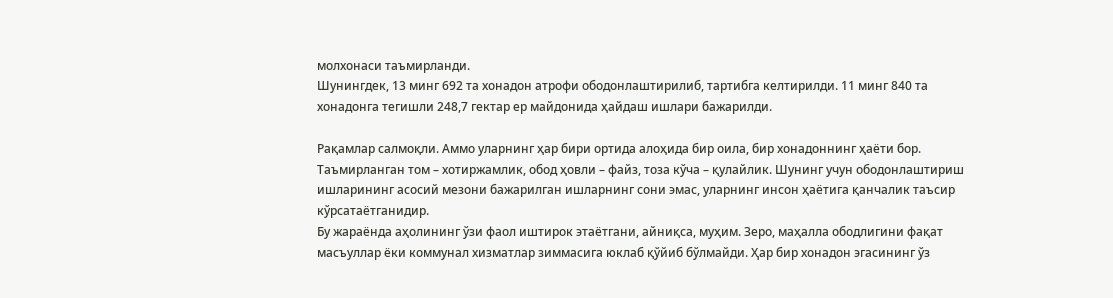молхонаси таъмирланди.
Шунингдек, 13 минг 692 та хонадон атрофи ободонлаштирилиб, тартибга келтирилди. 11 минг 840 та хонадонга тегишли 248,7 гектар ер майдонида ҳайдаш ишлари бажарилди.

Рақамлар салмоқли. Аммо уларнинг ҳар бири ортида алоҳида бир оила, бир хонадоннинг ҳаёти бор. Таъмирланган том – хотиржамлик, обод ҳовли – файз, тоза кўча – қулайлик. Шунинг учун ободонлаштириш ишларининг асосий мезони бажарилган ишларнинг сони эмас, уларнинг инсон ҳаётига қанчалик таъсир кўрсатаётганидир.
Бу жараёнда аҳолининг ўзи фаол иштирок этаётгани, айниқса, муҳим. Зеро, маҳалла ободлигини фақат масъуллар ёки коммунал хизматлар зиммасига юклаб қўйиб бўлмайди. Ҳар бир хонадон эгасининг ўз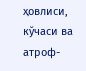ҳовлиси, кўчаси ва атроф-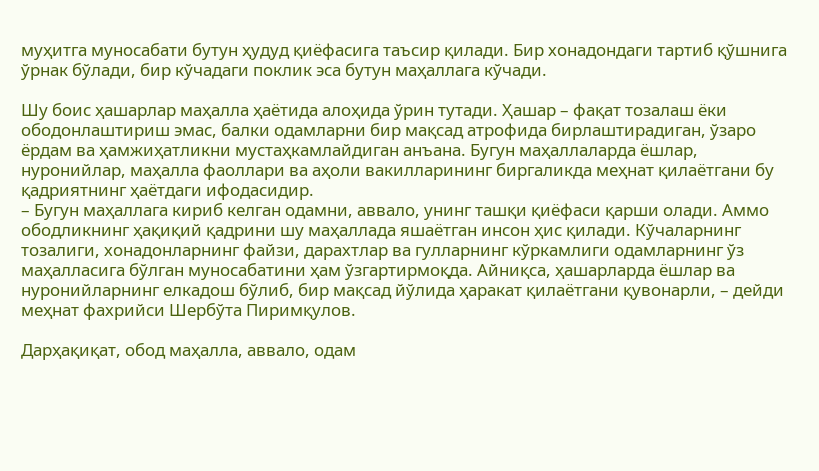муҳитга муносабати бутун ҳудуд қиёфасига таъсир қилади. Бир хонадондаги тартиб қўшнига ўрнак бўлади, бир кўчадаги поклик эса бутун маҳаллага кўчади.

Шу боис ҳашарлар маҳалла ҳаётида алоҳида ўрин тутади. Ҳашар – фақат тозалаш ёки ободонлаштириш эмас, балки одамларни бир мақсад атрофида бирлаштирадиган, ўзаро ёрдам ва ҳамжиҳатликни мустаҳкамлайдиган анъана. Бугун маҳаллаларда ёшлар, нуронийлар, маҳалла фаоллари ва аҳоли вакилларининг биргаликда меҳнат қилаётгани бу қадриятнинг ҳаётдаги ифодасидир.
– Бугун маҳаллага кириб келган одамни, аввало, унинг ташқи қиёфаси қарши олади. Аммо ободликнинг ҳақиқий қадрини шу маҳаллада яшаётган инсон ҳис қилади. Кўчаларнинг тозалиги, хонадонларнинг файзи, дарахтлар ва гулларнинг кўркамлиги одамларнинг ўз маҳалласига бўлган муносабатини ҳам ўзгартирмоқда. Айниқса, ҳашарларда ёшлар ва нуронийларнинг елкадош бўлиб, бир мақсад йўлида ҳаракат қилаётгани қувонарли, – дейди меҳнат фахрийси Шербўта Пиримқулов.

Дарҳақиқат, обод маҳалла, аввало, одам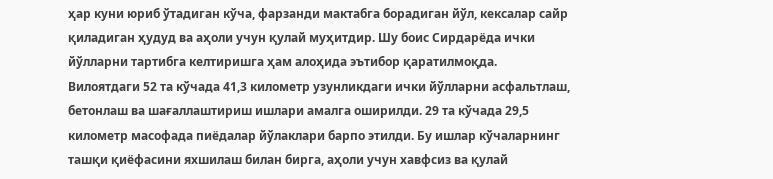ҳар куни юриб ўтадиган кўча, фарзанди мактабга борадиган йўл, кексалар сайр қиладиган ҳудуд ва аҳоли учун қулай муҳитдир. Шу боис Сирдарёда ички йўлларни тартибга келтиришга ҳам алоҳида эътибор қаратилмоқда.
Вилоятдаги 52 та кўчада 41,3 километр узунликдаги ички йўлларни асфальтлаш, бетонлаш ва шағаллаштириш ишлари амалга оширилди. 29 та кўчада 29,5 километр масофада пиёдалар йўлаклари барпо этилди. Бу ишлар кўчаларнинг ташқи қиёфасини яхшилаш билан бирга, аҳоли учун хавфсиз ва қулай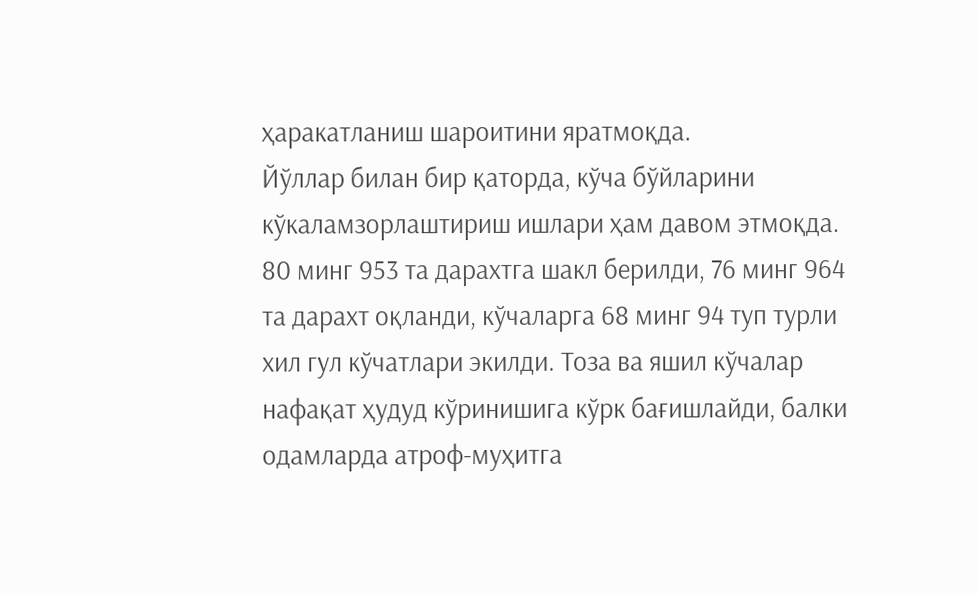ҳаракатланиш шароитини яратмоқда.
Йўллар билан бир қаторда, кўча бўйларини кўкаламзорлаштириш ишлари ҳам давом этмоқда. 80 минг 953 та дарахтга шакл берилди, 76 минг 964 та дарахт оқланди, кўчаларга 68 минг 94 туп турли хил гул кўчатлари экилди. Тоза ва яшил кўчалар нафақат ҳудуд кўринишига кўрк бағишлайди, балки одамларда атроф-муҳитга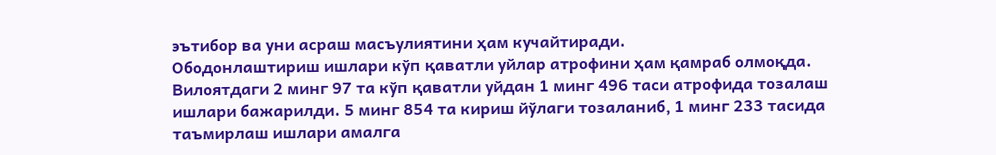эътибор ва уни асраш масъулиятини ҳам кучайтиради.
Ободонлаштириш ишлари кўп қаватли уйлар атрофини ҳам қамраб олмоқда. Вилоятдаги 2 минг 97 та кўп қаватли уйдан 1 минг 496 таси атрофида тозалаш ишлари бажарилди. 5 минг 854 та кириш йўлаги тозаланиб, 1 минг 233 тасида таъмирлаш ишлари амалга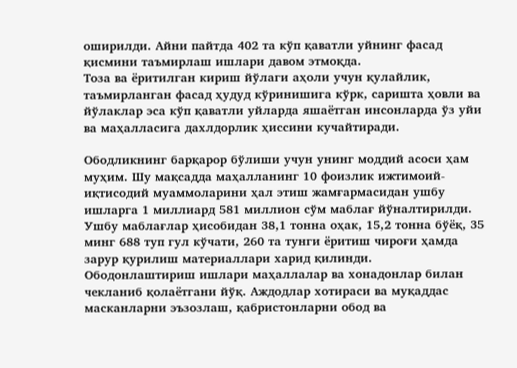оширилди. Айни пайтда 402 та кўп қаватли уйнинг фасад қисмини таъмирлаш ишлари давом этмоқда.
Тоза ва ёритилган кириш йўлаги аҳоли учун қулайлик, таъмирланган фасад ҳудуд кўринишига кўрк, саришта ҳовли ва йўлаклар эса кўп қаватли уйларда яшаётган инсонларда ўз уйи ва маҳалласига дахлдорлик ҳиссини кучайтиради.

Ободликнинг барқарор бўлиши учун унинг моддий асоси ҳам муҳим. Шу мақсадда маҳалланинг 10 фоизлик ижтимоий-иқтисодий муаммоларини ҳал этиш жамғармасидан ушбу ишларга 1 миллиард 581 миллион сўм маблағ йўналтирилди. Ушбу маблағлар ҳисобидан 38,1 тонна оҳак, 15,2 тонна бўёқ, 35 минг 688 туп гул кўчати, 260 та тунги ёритиш чироғи ҳамда зарур қурилиш материаллари харид қилинди.
Ободонлаштириш ишлари маҳаллалар ва хонадонлар билан чекланиб қолаётгани йўқ. Аждодлар хотираси ва муқаддас масканларни эъзозлаш, қабристонларни обод ва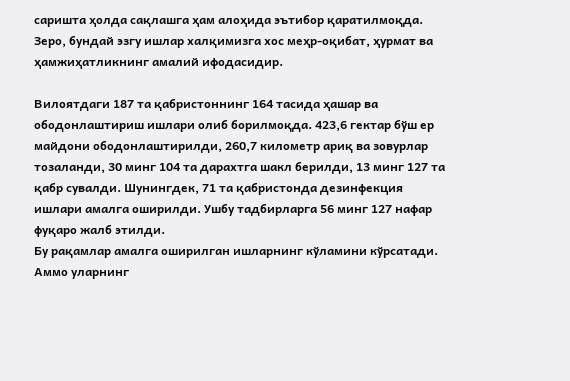саришта ҳолда сақлашга ҳам алоҳида эътибор қаратилмоқда. Зеро, бундай эзгу ишлар халқимизга хос меҳр-оқибат, ҳурмат ва ҳамжиҳатликнинг амалий ифодасидир.

Вилоятдаги 187 та қабристоннинг 164 тасида ҳашар ва ободонлаштириш ишлари олиб борилмоқда. 423,6 гектар бўш ер майдони ободонлаштирилди, 260,7 километр ариқ ва зовурлар тозаланди, 30 минг 104 та дарахтга шакл берилди, 13 минг 127 та қабр сувалди. Шунингдек, 71 та қабристонда дезинфекция ишлари амалга оширилди. Ушбу тадбирларга 56 минг 127 нафар фуқаро жалб этилди.
Бу рақамлар амалга оширилган ишларнинг кўламини кўрсатади. Аммо уларнинг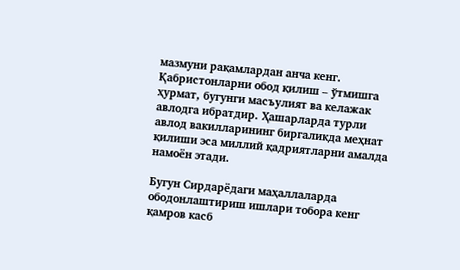мазмуни рақамлардан анча кенг. Қабристонларни обод қилиш – ўтмишга ҳурмат, бугунги масъулият ва келажак авлодга ибратдир. Ҳашарларда турли авлод вакилларининг биргаликда меҳнат қилиши эса миллий қадриятларни амалда намоён этади.

Бугун Сирдарёдаги маҳаллаларда ободонлаштириш ишлари тобора кенг қамров касб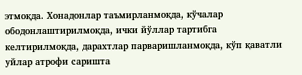этмоқда. Хонадонлар таъмирланмоқда, кўчалар ободонлаштирилмоқда, ички йўллар тартибга келтирилмоқда, дарахтлар парваришланмоқда, кўп қаватли уйлар атрофи саришта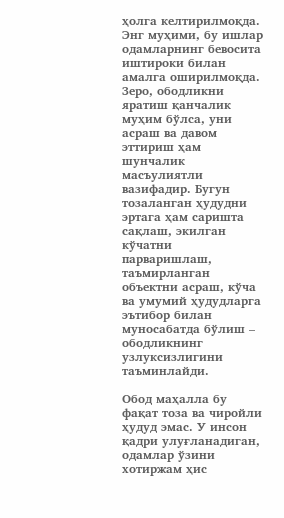ҳолга келтирилмоқда. Энг муҳими, бу ишлар одамларнинг бевосита иштироки билан амалга оширилмоқда.
Зеро, ободликни яратиш қанчалик муҳим бўлса, уни асраш ва давом эттириш ҳам шунчалик масъулиятли вазифадир. Бугун тозаланган ҳудудни эртага ҳам саришта сақлаш, экилган кўчатни парваришлаш, таъмирланган объектни асраш, кўча ва умумий ҳудудларга эътибор билан муносабатда бўлиш – ободликнинг узлуксизлигини таъминлайди.

Обод маҳалла бу фақат тоза ва чиройли ҳудуд эмас. У инсон қадри улуғланадиган, одамлар ўзини хотиржам ҳис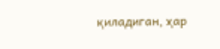қиладиган, ҳар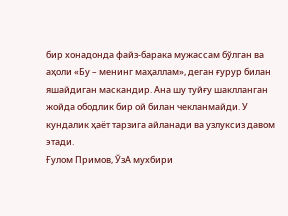бир хонадонда файз-барака мужассам бўлган ва аҳоли «Бу – менинг маҳаллам», деган ғурур билан яшайдиган маскандир. Ана шу туйғу шаклланган жойда ободлик бир ой билан чекланмайди. У кундалик ҳаёт тарзига айланади ва узлуксиз давом этади.
Ғулом Примов, ЎзА мухбири